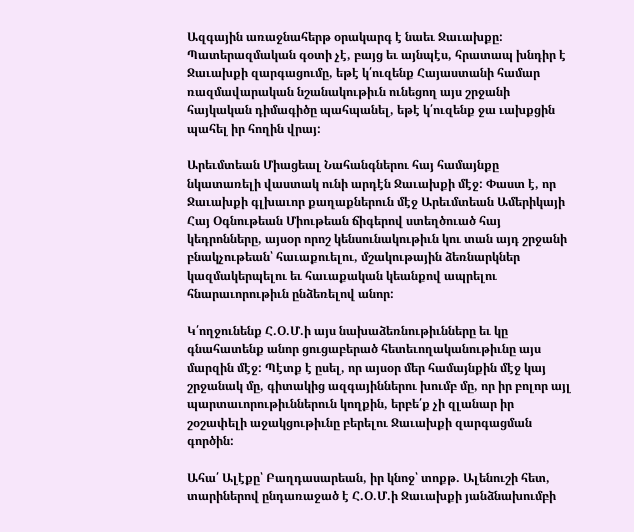Ազգային առաջնահերթ օրակարգ է նաեւ Ջաւախքը: Պատերազմական գօտի չէ, բայց եւ այնպէս, հրատապ խնդիր է Ջաւախքի զարգացումը, եթէ կ՛ուզենք Հայաստանի համար ռազմավարական նշանակութիւն ունեցող այս շրջանի հայկական դիմագիծը պահպանել, եթէ կ՛ուզենք ջա ւախքցին պահել իր հողին վրայ:

Արեւմտեան Միացեալ Նահանգներու հայ համայնքը նկատառելի վաստակ ունի արդէն Ջաւախքի մէջ: Փաստ է, որ Ջաւախքի գլխաւոր քաղաքներուն մէջ Արեւմտեան Ամերիկայի Հայ Օգնութեան Միութեան ճիգերով ստեղծուած հայ կեդրոնները, այսօր որոշ կենսունակութիւն կու տան այդ շրջանի բնակչութեան՝ հաւաքուելու, մշակութային ձեռնարկներ կազմակերպելու եւ հաւաքական կեանքով ապրելու հնարաւորութիւն ընձեռելով անոր:

Կ՛ողջունենք Հ.Օ.Մ.ի այս նախաձեռնութիւնները եւ կը գնահատենք անոր ցուցաբերած հետեւողականութիւնը այս մարզին մէջ: Պէտք է ըսել, որ այսօր մեր համայնքին մէջ կայ շրջանակ մը, գիտակից ազգայիններու խումբ մը, որ իր բոլոր այլ պարտաւորութիւններուն կողքին, երբե՛ք չի զլանար իր շօշափելի աջակցութիւնը բերելու Ջաւախքի զարգացման գործին:

Ահա՛ Ալէքը՝ Բաղդասարեան, իր կնոջ՝ տոքթ. Ալենուշի հետ, տարիներով ընդառաջած է Հ.Օ.Մ.ի Ջաւախքի յանձնախումբի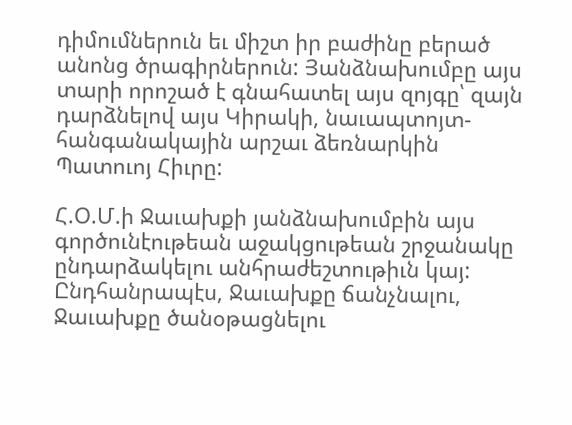դիմումներուն եւ միշտ իր բաժինը բերած անոնց ծրագիրներուն: Յանձնախումբը այս տարի որոշած է գնահատել այս զոյգը՝ զայն դարձնելով այս Կիրակի, նաւապտոյտ-հանգանակային արշաւ ձեռնարկին Պատուոյ Հիւրը:

Հ.Օ.Մ.ի Ջաւախքի յանձնախումբին այս գործունէութեան աջակցութեան շրջանակը ընդարձակելու անհրաժեշտութիւն կայ: Ընդհանրապէս, Ջաւախքը ճանչնալու, Ջաւախքը ծանօթացնելու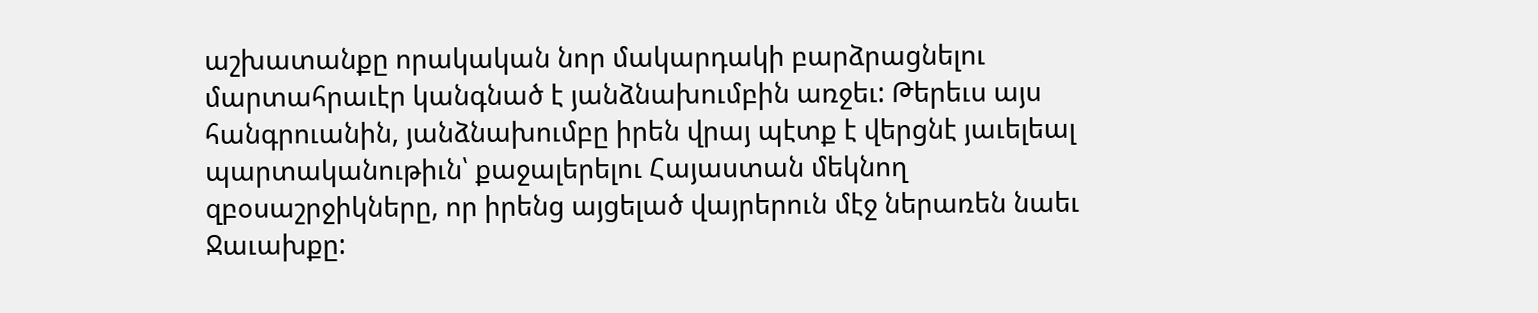աշխատանքը որակական նոր մակարդակի բարձրացնելու մարտահրաւէր կանգնած է յանձնախումբին առջեւ: Թերեւս այս հանգրուանին, յանձնախումբը իրեն վրայ պէտք է վերցնէ յաւելեալ պարտականութիւն՝ քաջալերելու Հայաստան մեկնող զբօսաշրջիկները, որ իրենց այցելած վայրերուն մէջ ներառեն նաեւ Ջաւախքը: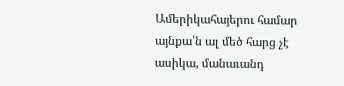Ամերիկահայերու համար այնքա՛ն ալ մեծ հարց չէ ասիկա, մանաւանդ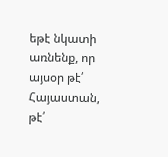եթէ նկատի առնենք, որ այսօր թէ՛ Հայաստան, թէ՛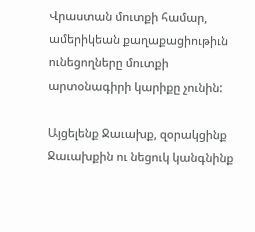Վրաստան մուտքի համար, ամերիկեան քաղաքացիութիւն ունեցողները մուտքի արտօնագիրի կարիքը չունին:

Այցելենք Ջաւախք, զօրակցինք Ջաւախքին ու նեցուկ կանգնինք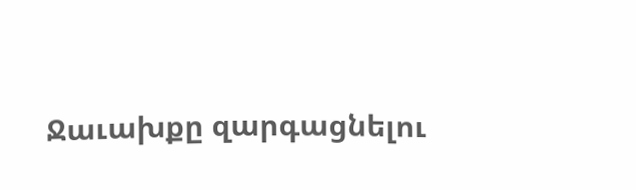Ջաւախքը զարգացնելու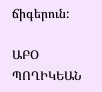ճիգերուն:

ԱԲՕ ՊՈՂԻԿԵԱՆ